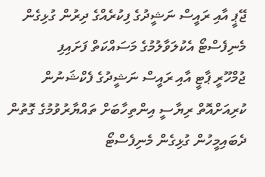ޖޭޕީ އާއި ރައީސް ނަޝީދުގެ ފިކުރެއްގެ ދިރުން ގުޅިގެން މެނިފެސްޓޯ އެކުލަވާލުމުގެ މަސައްކަތް ފަށައިފި
ޖުމްހޫރީ ޕާޓީ އާއި ރައީސް ނަޝީދުގެ ފެކްޝަނުން ކުރިއަށްއޮތް ރިޔާސީ އިންތިހާބަށް ތައްޔާރުވުމުގެ ގޮތުން ދެބައިމީހުން ގުޅިގެން މެނިފެސްޓޯ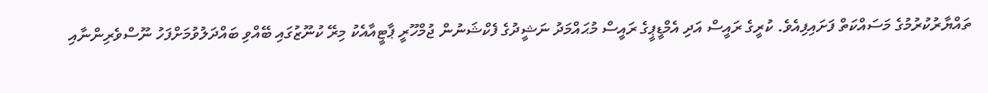ތައްޔާރުކުރުމުގެ މަސައްކަތް ފަށައިފިއެވެ. ކުރީގެ ރައީސް އަދި އެމްޑީޕީގެ ރައީސް މުޙައްމަދު ނަޝީދުގެ ފެކްޝަނުން ޖުމްހޫރީ ޕާޓީއާއެކު މިރޭ ކުނޫޒުގައި ބޭއްވި ބައްދަލުވުމަށްފަހު ނޫސްވެރިންނާއި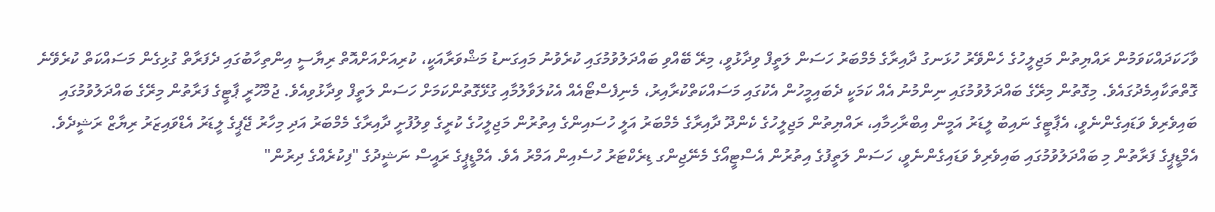ވާހަކަދައްކަވަމުން ރައްޔިތުން މަޖިލީހުގެ ހެންވޭރު ހުޅަނގު ދާއިރާގެ މެމްބަރު ހަސަން ލަތީފް ވިދާޅުވީ، މިރޭ ބޭއްވި ބައްދަލުވުމުގައި ކުރެވުނު މައިގަނޑު މަޝްވަރާއަކީ، ކުރިއަށްއަށްއޮތް ރިޔާސީ އިންތިހާބުގައި ދެފަރާތް ގުޅިގެން މަސައްކަތް ކުރެވޭނެ ގޮތްތަކާއިމެދުގައެވެ. މިގޮތުން މިރޭގެ ބައްދަލުވުމުގައި ނިންމުނު އެއް ކަމަކީ ދެބައިމީހުން އެކުގައި މަސައްކަތްކުރާއިރު، މެނިފެސްޓޯއެއް އެކުލަވާލުމާއި ގުޅޭގޮތުންކަމަށް ހަސަން ލަތީފް ވިދާޅުވިއެވެ. ޖުމްހޫރީ ޕާޓީގެ ފަރާތުން މިރޭގެ ބައްދަލުވުމުގައި ބައިވެރިވެ ވަޑައިގެންނެވީ، އެޕާޓީގެ ނައިބު ލީޑަރު އަމީން އިބްރާހިމާއި، ރައްޔިތުން މަޖިލީހުގެ ކެންދޫ ދާއިރާގެ މެމްބަރު އަލީ ހުސައިންގެ އިތުރުން މަޖިލީހުގެ ކުރީގެ ވިލުފުށީ ދާއިރާގެ މެމްބަރު އަދި މިހާރު ޖޭޕީގެ ލީޑަރު އެޑްވައިޒަރު ރިޔާޒް ރަޝީދެވެ. އެމްޑީޕީގެ ފަރާތުން މި ބައްދަލުވުމުގައި ބައިވެރިވެ ވަޑައިގެންނެވީ، ހަސަން ލަތީފުގެ އިތުރުން އެސްޓީއޯގެ މެނޭޖިންގ ޑިރެކްޓަރު ހުސެއިން އަމްރު އެވެ. އެމްޑީޕީގެ ރައީސް ނަޝީދުގެ "ފިކުރެއްގެ ދިރުން"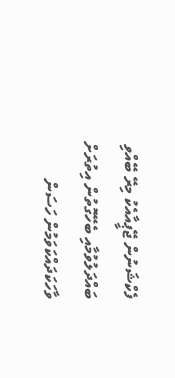ފެކްޝަނުން ޖޭޕީއާއެކު މިރޭ ބޭއްވި ބައްދަލުވުމާއި ބެހޭގޮތުން އިތުރަށް ވާހަކަދައްކަވަމުން ހަސަން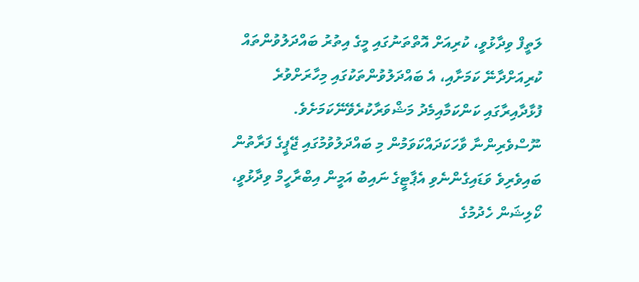ލަތީފް ވިދާޅުވީ، ކުރިއަށް އޮތްތަނުގައި މީގެ އިތުރު ބައްދަލުވުންތައް ކުރިއަށްދާނޭ ކަމަށާއި، އެ ބައްދަލުވުންތަކުގައި މިހާރަށްވުރެ ފުޅާދާއިރާގައި ކަންކަމާއިމެދު މަޝްވަރާކުރެވޭނޭކަމަށެވެ. ނޫސްވެރިންނާ ވާހަކަދައްކަވަމުން މި ބައްދަލުވުމުގައި ޖޭޕީގެ ފަރާތުން ބައިވެރިވެ ވަޑައިގެންނެވި އެޕާޓީގެ ނައިބު އަމީން އިބްރާހީމް ވިދާޅުވީ، ކޯލިޝަން ހެދުމުގެ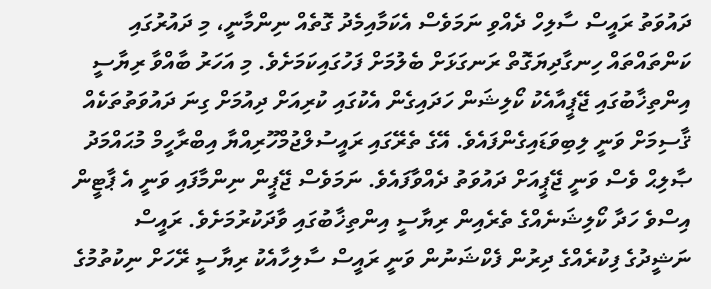ދައުވަތު ރައީސް ސާލިހް ދެއްވި ނަމަވެސް އެކަމާއިމެދު ގޮތެއް ނިންމާނީ، މި ދައުރުގައި ކަންތައްތައް ހިނގާދިޔަގޮތް ރަނގަޅަށް ބެލުމަށް ފަހުގައިކަމަށެވެ. މި އަހަރު ބާއްވާ ރިޔާސީ އިންތިޚާބުގައި ޖޭޕީއާއެކު ކޯލިޝަން ހަދައިގެން އެކުގައި ކުރިއަށް ދިއުމަށް ގިނަ ދައުވަތުތަކެއް ޤާސިމަށް ވަނީ ލިބިވަޑައިގެންފައެވެ. އޭގެ ތެރޭގައި ރައީސުލްޖުމްހޫރިއްޔާ އިބްރާހީމް މުޙައްމަދު ޞާލިޙް ވެސް ވަނީ ޖޭޕީއަށް ދައުވަތު ދެއްވާފައެވެ. ނަމަވެސް ޖޭޕީން ނިންމާފައި ވަނީ އެ ޕާޓީން އިސްވެ ހަދާ ކޯލިޝަނެއްގެ ތެރެއިން ރިޔާސީ އިންތިޚާބުގައި ވާދަކުރުމަށެވެ. ރައީސް ނަޝީދުގެ ފިކުރެއްގެ ދިރުން ފެކްޝަނުން ވަނީ ރައީސް ސާލިހާއެކު ރިޔާސީ ރޭހަށް ނިކުތުމުގެ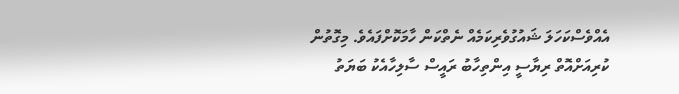އެއްވެސްކަހަލަ ޝައުގުވެރިކަމެއް ނެތްކަން ހާމަކޮށްފައެވެ. މިގޮތުން ކުރިއަށްއޮތް ރިޔާސީ އިންތިހާބު ރައީސް ސާލިހާއެކު ބަޔަތު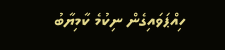ހިއްޕަވައިގެން ނިކުމެ ކާމިޔާބު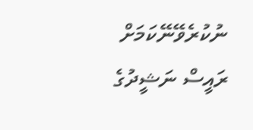ނުކުރެވޭނޭކަމަށް ރައީސް ނަޝީދުގެ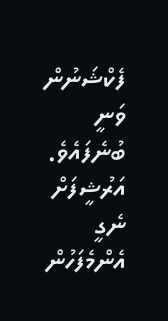ފެކްޝަނުން ވަނީ ބުނެފައެވެ.
އަރުޝީފަށް ނެގީ
އެންމެފަހުން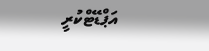އަޕްޑޭޓްކުރީ